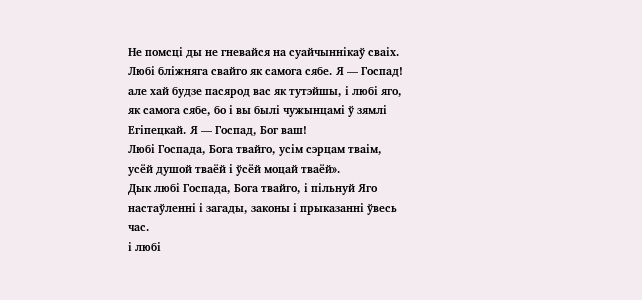Не помсці ды не гневайся на суайчыннікаў сваіх. Любі бліжняга свайго як самога сябе. Я — Госпад!
але хай будзе пасярод вас як тутэйшы, і любі яго, як самога сябе, бо і вы былі чужынцамі ў зямлі Егіпецкай. Я — Госпад, Бог ваш!
Любі Госпада, Бога твайго, усім сэрцам тваім, усёй душой тваёй і ўсёй моцай тваёй».
Дык любі Госпада, Бога твайго, і пільнуй Яго настаўленні і загады, законы і прыказанні ўвесь час.
і любі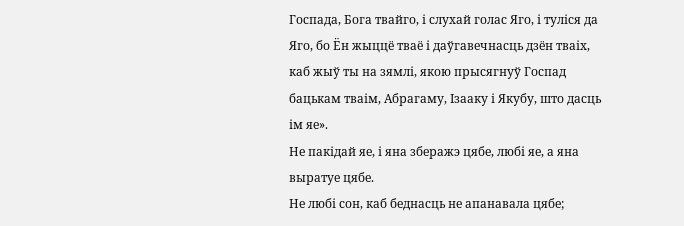Госпада, Бога твайго, і слухай голас Яго, і туліся да Яго, бо Ён жыццё тваё і даўгавечнасць дзён тваіх, каб жыў ты на зямлі, якою прысягнуў Госпад бацькам тваім, Абрагаму, Ізааку і Якубу, што дасць ім яе».
Не пакідай яе, і яна зберажэ цябе, любі яе, а яна выратуе цябе.
Не любі сон, каб беднасць не апанавала цябе;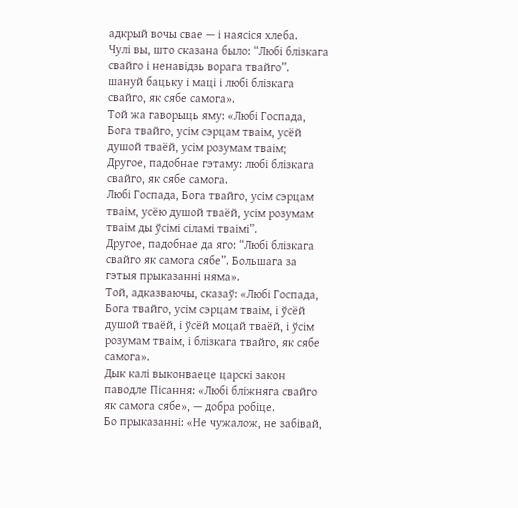адкрый вочы свае — і наясіся хлеба.
Чулі вы, што сказана было: “Любі блізкага свайго і ненавідзь ворага твайго”.
шануй бацьку і маці і любі блізкага свайго, як сябе самога».
Той жа гаворыць яму: «Любі Госпада, Бога твайго, усім сэрцам тваім, усёй душой тваёй, усім розумам тваім;
Другое, падобнае гэтаму: любі блізкага свайго, як сябе самога.
Любі Госпада, Бога твайго, усім сэрцам тваім, усёю душой тваёй, усім розумам тваім ды ўсімі сіламі тваімі”.
Другое, падобнае да яго: “Любі блізкага свайго як самога сябе”. Большага за гэтыя прыказанні няма».
Той, адказваючы, сказаў: «Любі Госпада, Бога твайго, усім сэрцам тваім, і ўсёй душой тваёй, і ўсёй моцай тваёй, і ўсім розумам тваім, і блізкага твайго, як сябе самога».
Дык калі выконваеце царскі закон паводле Пісання: «Любі бліжняга свайго як самога сябе», — добра робіце.
Бо прыказанні: «Не чужалож, не забівай,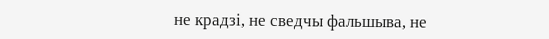не крадзі, не сведчы фальшыва, не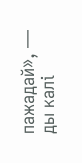пажадай», — ды калі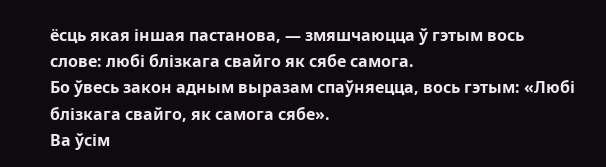ёсць якая іншая пастанова, — змяшчаюцца ў гэтым вось слове: любі блізкага свайго як сябе самога.
Бо ўвесь закон адным выразам спаўняецца, вось гэтым: «Любі блізкага свайго, як самога сябе».
Ва ўсім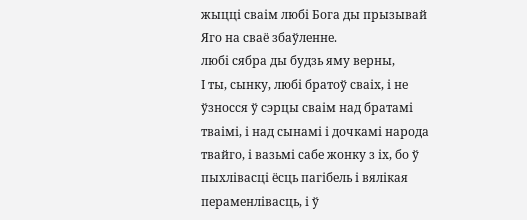жыцці сваім любі Бога ды прызывай Яго на сваё збаўленне.
любі сябра ды будзь яму верны,
І ты, сынку, любі братоў сваіх, і не ўзносся ў сэрцы сваім над братамі тваімі, і над сынамі і дочкамі народа твайго, і вазьмі сабе жонку з іх, бо ў пыхлівасці ёсць пагібель і вялікая пераменлівасць, і ў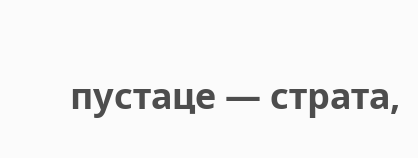пустаце — страта,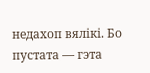недахоп вялікі. Бо пустата — гэта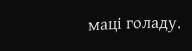маці голаду.